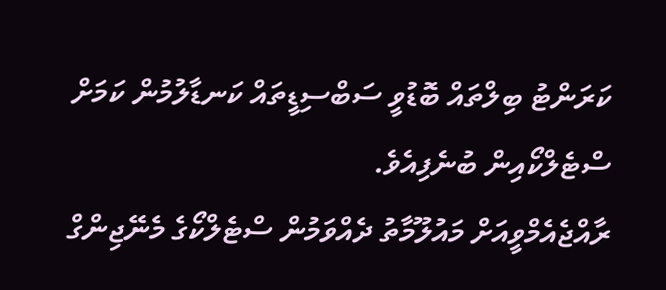ކަރަންޓު ބިލްތައް ބޮޑުވީ ސަބްސިޑީތައް ކަނޑާލުމުން ކަމަށް ސްޓެލްކޯއިން ބުނެފިއެވެ.
ރާއްޖެއެމްވީއަށް މައުލޫމާތު ދެއްވަމުން ސްޓެލްކޯގެ މެނޭޖިންގް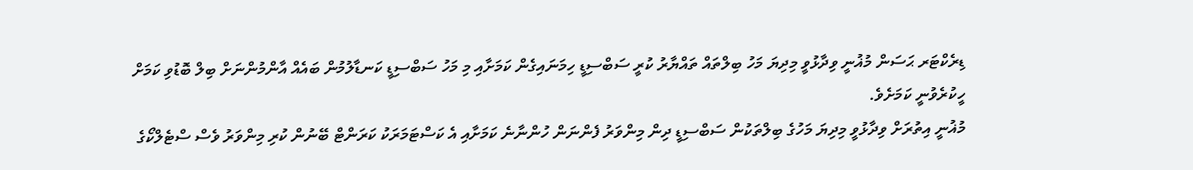ޑިރެކްޓަރ ޙަސަން މުޣުނީ ވިދާޅުވީ މިދިޔަ މަހު ބިލްތައް ތައްޔާރު ކުރީ ސަބްސިޑީ ހިމަނައިގެން ކަމަށާއި މި މަހު ސަބްސިޑީ ކަނޑާލުމުން ބައެއް އާންމުންނަށް ބިލް ބޮޑުވި ކަމަށް ހީކުރެވުނީ ކަމަށެވެ.
މުޣުނީ އިތުރަށް ވިދާޅުވީ މިދިޔަ މަހުގެ ބިލްތަކުން ސަބްސިޑީ ދިން މިންވަރު ފެންނަން ހުންނާނެ ކަމަށާއި އެ ކަސްޓަމަރަކު ކަރަންޓް ބޭނުން ކުރި މިންވަރު ވެސް ސްޓެލްކޯގެ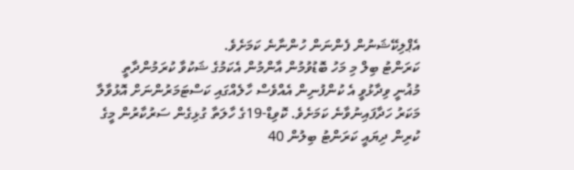އެޕްލިކޭޝަނުން ފެންނަން ހުންނާނެ ކަމަށެވެ.
ކަރަންޓު ބިލް މި މަހު ބޮޑުވުމުން އާންމުން އެކަމުގެ ޝަކުވާ ކުރަމުންދާތީ މުޣުނީ ވިދާޅުވީ އެ ކުންފުނިން އެއްވެސް ހާލެއްގައި ކަސްޓަމަރުންނަށް އޮޅުވާލާ މަކަރު ހަދާފައިނުވާނެ ކަމަށެވެ. ކޮވިޑް-19ގެ ހާލަތާ ގުޅިގެން ސަރުކާރުން މީގެ ކުރިން ދިޔައީ ކަރަންޓު ބިލުން 40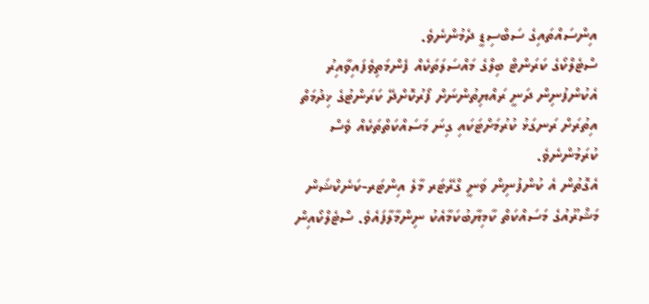އިންސައްތައިގެ ސަބްސިޑީ ދެމުންނެވެ.
ސްޓެލްކޯގެ ކަރަންޓް ބިލްގެ މައްސަލަތަކެއް ފެންމަތިވެފައިވާއިރު އެކުންފުނިން ދަނީ ރައްޔިތުންނަށް ފޯރުކޮށްދޭ ކަރަންޓުގެ ޚިދުމަތް އިތުރަށް ރަނގަޅު ކުރުމަށްޓަކައި ގިނަ މަސައްކަތްތަކެއް ވެސް ކުރަމުންނެވެ.
އެގޮތުން އެ ކުންފުނިން ވަނީ ގްރޭޓަރ މާލެ އިންޓަރ-ކަނެކްޝަން މަޝްރޫއުގެ މަސައްކަތް ކާމިޔާބުކަމާއެކު ނިންމާލާފައެވެ. ސްޓެލްކޯއިން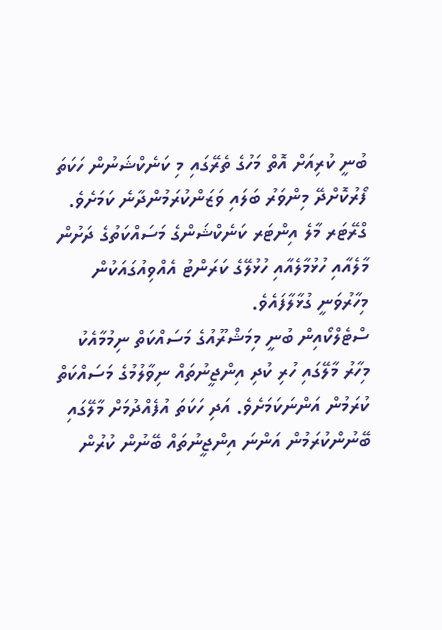ބުނީ ކުރިއަށް އޮތް މަހުގެ ތެރޭގައި މި ކަނެކްޝަނުން ހަކަތަ ފޯރުކޮށްދޭ މިންވަރު ބަލައި ވަޒަންކުރަމުންދާނެ ކަމަށެވެ.
ގްރޭޓަރ މާލެ އިންޓަރ ކަނެކްޝަންގެ މަސައްކަތުގެ ދަށުން މާލެއާއި ހުޅުމާލެއާއި ހުޅުލޭގެ ކަރަންޓު އެއްވިއުގައަކުން މިހާރުވަނީ ގުޅާލާފައެވެ.
ސްޓެލްކޯއިން ބުނީ މިމަޝްރޫއުގެ މަސައްކަތް ނިމުމާއެކު މިހާރު މާލޭގައި ހުރި ކުދި އިންޖީނުތައް ނިވާލުމުގެ މަސައްކަތް ކުރަމުން އަންނަކަމަށެވެ. އަދި ހަކަތަ އުފެއްދުމަށް މާލޭގައި ބޭނުންކުރަމުން އަންނަ އިންޖީނުތައް ބޭނުން ކުރުން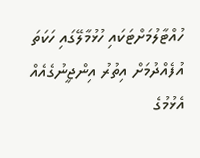ހުއްޓާލުމަށްޓަކައި ހުޅުމާލޭގައި ހަކަތަ އުފެއްދުމަށް އިތުރު އިންޖީނުގެއެއް އެޅުމުގެ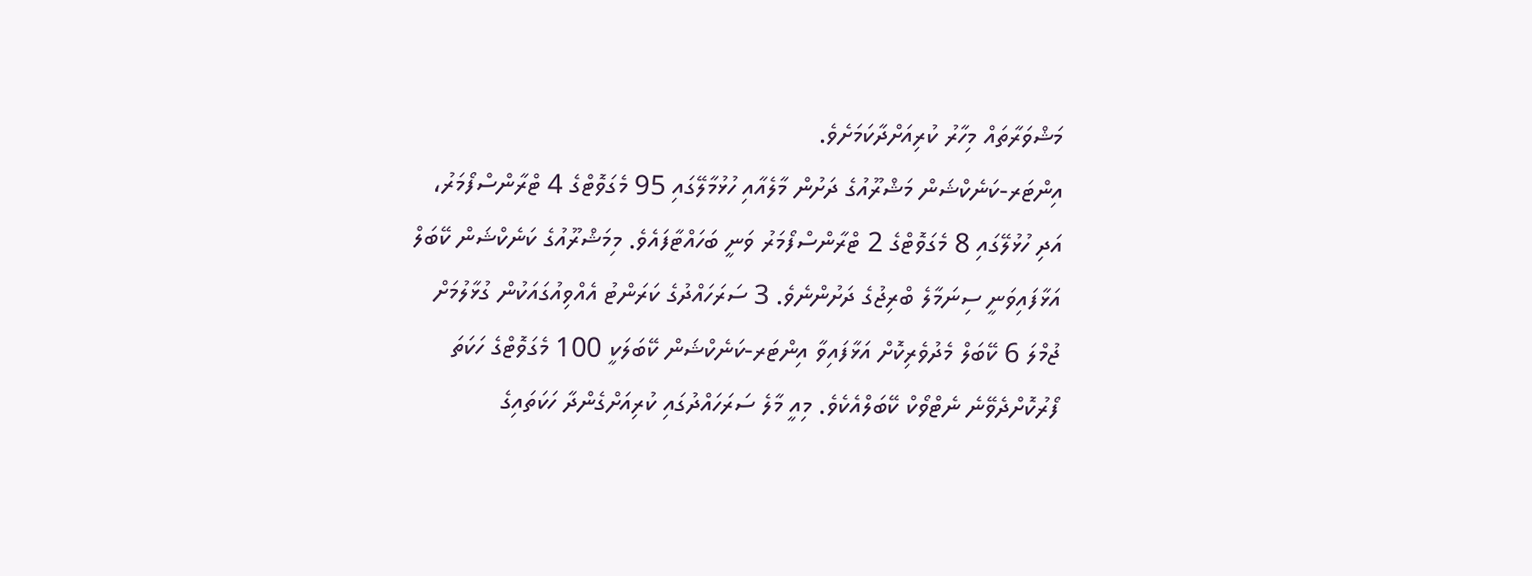މަޝްވަރާތައް މިހާރު ކުރިއަށްދާކަމަށެވެ.
އިންޓަރ-ކަނެކްޝަން މަޝްރޫއުގެ ދަށުން މާލެއާއި ހުޅުމާލޭގައި 95 މެގަވޮޓްގެ 4 ޓްރާންސްފޯމަރު، އަދި ހުޅުލޭގައި 8 މެގަވޮޓްގެ 2 ޓްރާންސްފޯމަރު ވަނީ ބަހައްޓާފައެވެ. މިމަޝްރޫއުގެ ކަނެކްޝަން ކޭބަލް އަޅާފައިވަނީ ސިނަމާލެ ބްރިޖުގެ ދަށުންނެވެ. 3 ސަރަހައްދުގެ ކަރަންޓު އެއްވިއުގައަކުން ގުޅާލުމަށް ޖުމްލަ 6 ކޭބަލް މެދުވެރިކޮށް އަޅާފައިވާ އިންޓަރ-ކަނެކްޝަން ކޭބަލަކީ 100 މެގަވޮޓްގެ ހަކަތަ ފޯރުކޮށްދެވޭނެ ނެޓްވޯކް ކޭބަލްއެކެވެ. މިއީ މާލެ ސަރަހައްދުގައި ކުރިއަށްގެންދާ ހަކަތައިގެ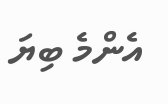އެންމެ ބިޔަ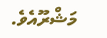މަޝްރޫއެވެ.